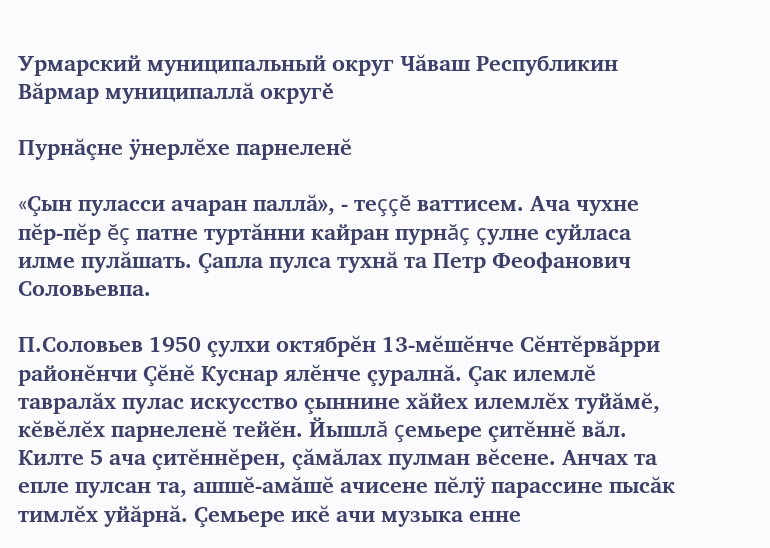Урмарский муниципальный округ Чăваш Республикин Вăрмар муниципаллă округě

Пурнăçне ÿнерлĕхе парнеленĕ

«Çын пуласси ачаран паллă», - теççĕ ваттисем. Ача чухне пĕр-пĕр ĕç патне туртăнни кайран пурнăç çулне суйласа илме пулăшать. Çапла пулса тухнă та Петр Феофанович Соловьевпа.

П.Соловьев 1950 çулхи октябрĕн 13-мĕшĕнче Сĕнтĕрвăрри районĕнчи Çĕнĕ Куснар ялĕнче çуралнă. Çак илемлĕ тавралăх пулас искусство çыннине хăйех илемлĕх туйăмĕ, кĕвĕлĕх парнеленĕ тейĕн. Йышлă çемьере çитĕннĕ вăл. Килте 5 ача çитĕннĕрен, çăмăлах пулман вĕсене. Анчах та епле пулсан та, ашшĕ-амăшĕ ачисене пĕлÿ парассине пысăк тимлĕх уйăрнă. Çемьере икĕ ачи музыка енне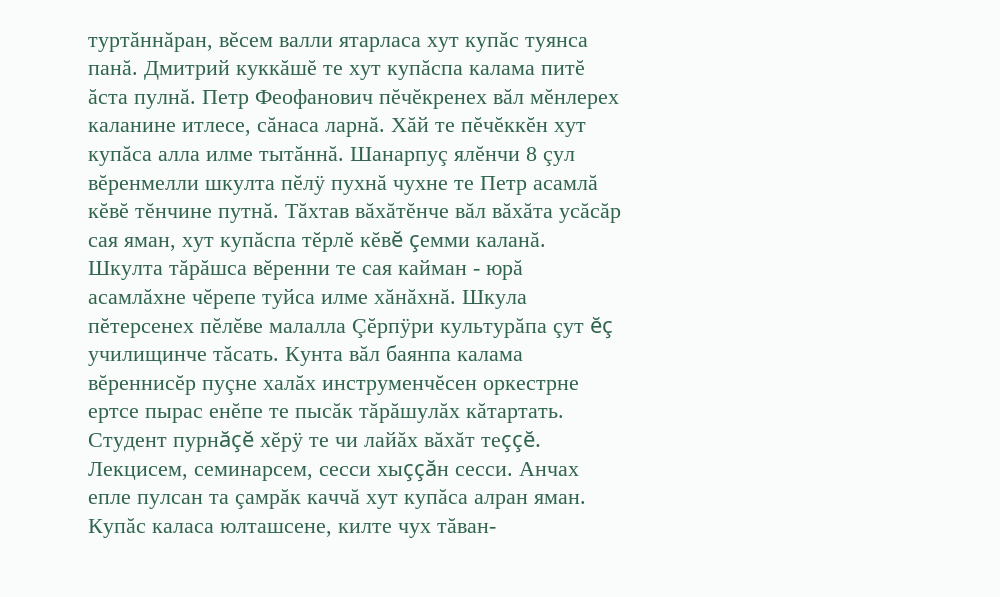туртăннăран, вĕсем валли ятарласа хут купăс туянса панă. Дмитрий куккăшĕ те хут купăспа калама питĕ ăста пулнă. Петр Феофанович пĕчĕкренех вăл мĕнлерех каланине итлесе, сăнаса ларнă. Хăй те пĕчĕккĕн хут купăса алла илме тытăннă. Шанарпуç ялĕнчи 8 çул вĕренмелли шкулта пĕлÿ пухнă чухне те Петр асамлă кĕвĕ тĕнчине путнă. Тăхтав вăхăтĕнче вăл вăхăта усăсăр сая яман, хут купăспа тĕрлĕ кĕвĕ çемми каланă. Шкулта тăрăшса вĕренни те сая кайман - юрă асамлăхне чĕрепе туйса илме хăнăхнă. Шкула пĕтерсенех пĕлĕве малалла Çĕрпÿри культурăпа çут ĕç училищинче тăсать. Кунта вăл баянпа калама вĕреннисĕр пуçне халăх инструменчĕсен оркестрне ертсе пырас енĕпе те пысăк тăрăшулăх кăтартать. Студент пурнăçĕ хĕрÿ те чи лайăх вăхăт теççĕ. Лекцисем, семинарсем, сесси хыççăн сесси. Анчах епле пулсан та çамрăк каччă хут купăса алран яман. Купăс каласа юлташсене, килте чух тăван-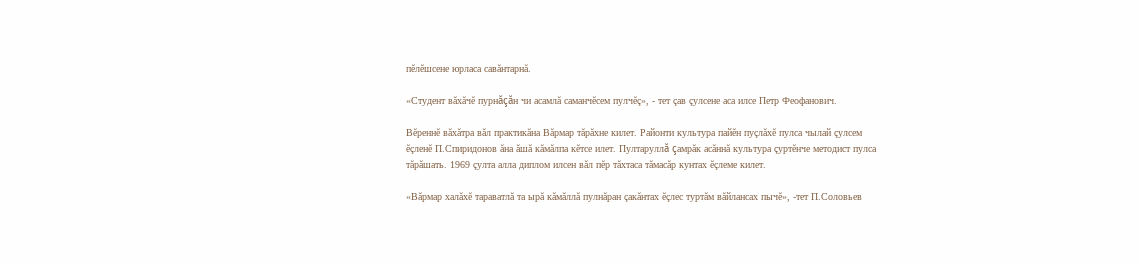пĕлĕшсене юрласа савăнтарнă.

«Студент вăхăчĕ пурнăçăн чи асамлă саманчĕсем пулчĕç», - тет çав çулсене аса илсе Петр Феофанович.

Вĕреннĕ вăхăтра вăл практикăна Вăрмар тăрăхне килет. Районти культура пайĕн пуçлăхĕ пулса чылай çулсем ĕçленĕ П.Спиридонов ăна ăшă кăмăлпа кĕтсе илет. Пултаруллă çамрăк асăннă культура çуртĕнче методист пулса тăрăшать. 1969 çулта алла диплом илсен вăл пĕр тăхтаса тăмасăр кунтах ĕçлеме килет.

«Вăрмар халăхĕ тараватлă та ырă кăмăллă пулнăран çакăнтах ĕçлес туртăм вăйлансах пычĕ», -тет П.Соловьев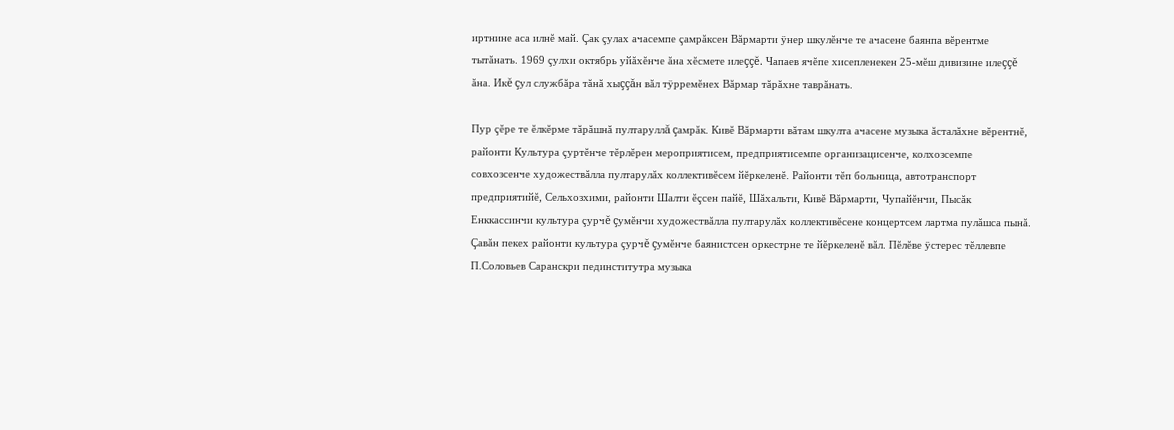иртнине аса илнĕ май. Çак çулах ачасемпе çамрăксен Вăрмарти ÿнер шкулĕнче те ачасене баянпа вĕрентме тытăнать. 1969 çулхи октябрь уйăхĕнче ăна хĕсмете илеççĕ. Чапаев ячĕпе хисепленекен 25-мĕш дивизине илеççĕ ăна. Икĕ çул службăра тăнă хыççăн вăл тÿрремĕнех Вăрмар тăрăхне таврăнать.

Пур çĕре те ĕлкĕрме тăрăшнă пултаруллă çамрăк. Кивĕ Вăрмарти вăтам шкулта ачасене музыка ăсталăхне вĕрентнĕ, районти Культура çуртĕнче тĕрлĕрен мероприятисем, предприятисемпе организацисенче, колхозсемпе совхозсенче художествăлла пултарулăх коллективĕсем йĕркеленĕ. Районти тĕп больница, автотранспорт предприятийĕ, Сельхозхими, районти Шалти ĕçсен пайĕ, Шăхальти, Кивĕ Вăрмарти, Чупайĕнчи, Пысăк Енккассинчи культура çурчĕ çумĕнчи художествăлла пултарулăх коллективĕсене концертсем лартма пулăшса пынă. Çавăн пекех районти культура çурчĕ çумĕнче баянистсен оркестрне те йĕркеленĕ вăл. Пĕлĕве ÿстерес тĕллевпе П.Соловьев Саранскри пединститутра музыка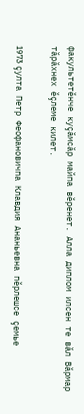факультетĕнче куçăмсăр майпа вĕренет. Алла диплом илсен те вăл Вăрмар тăрăхнех ĕçлеме килет.

1973 çулта Петр Феофановичпа Клавдия Ананьевна пĕрлешсе çемье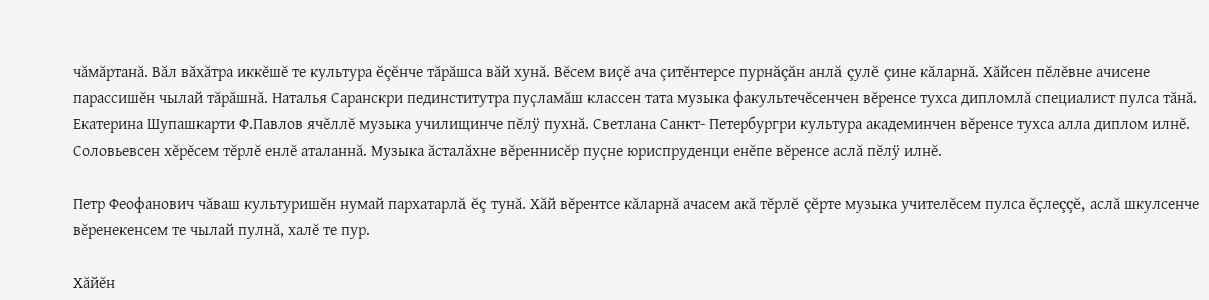чăмăртанă. Вăл вăхăтра иккĕшĕ те культура ĕçĕнче тăрăшса вăй хунă. Вĕсем виçĕ ача çитĕнтерсе пурнăçăн анлă çулĕ çине кăларнă. Хăйсен пĕлĕвне ачисене парассишĕн чылай тăрăшнă. Наталья Саранскри пединститутра пуçламăш классен тата музыка факультечĕсенчен вĕренсе тухса дипломлă специалист пулса тăнă. Екатерина Шупашкарти Ф.Павлов ячĕллĕ музыка училищинче пĕлÿ пухнă. Светлана Санкт- Петербургри культура академинчен вĕренсе тухса алла диплом илнĕ. Соловьевсен хĕрĕсем тĕрлĕ енлĕ аталаннă. Музыка ăсталăхне вĕреннисĕр пуçне юриспруденци енĕпе вĕренсе аслă пĕлÿ илнĕ.

Петр Феофанович чăваш культуришĕн нумай пархатарлă ĕç тунă. Хăй вĕрентсе кăларнă ачасем акă тĕрлĕ çĕрте музыка учителĕсем пулса ĕçлеççĕ, аслă шкулсенче вĕренекенсем те чылай пулнă, халĕ те пур.

Хăйĕн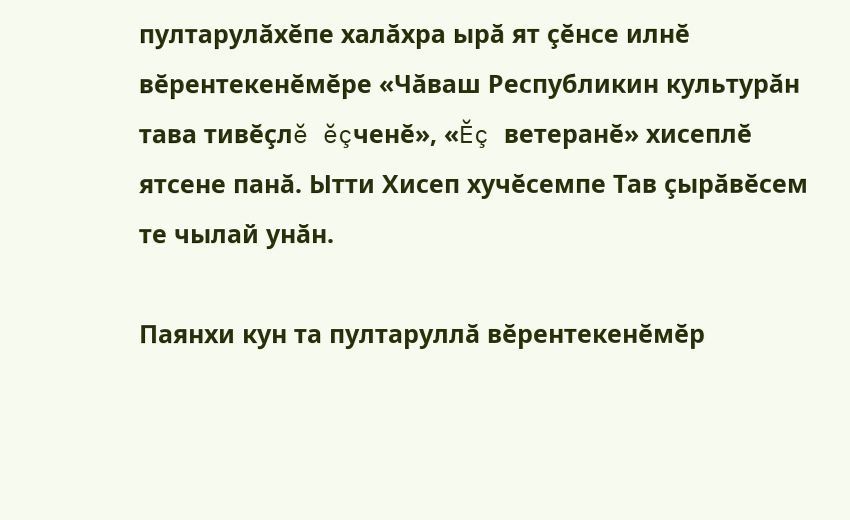пултарулăхĕпе халăхра ырă ят çĕнсе илнĕ вĕрентекенĕмĕре «Чăваш Республикин культурăн тава тивĕçлĕ ĕçченĕ», «Ĕç ветеранĕ» хисеплĕ ятсене панă. Ытти Хисеп хучĕсемпе Тав çырăвĕсем те чылай унăн.

Паянхи кун та пултаруллă вĕрентекенĕмĕр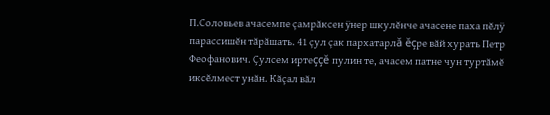П.Соловьев ачасемпе çамрăксен ÿнер шкулĕнче ачасене паха пĕлÿ парассишĕн тăрăшать. 41 çул çак пархатарлă ĕçре вăй хурать Петр Феофанович. Çулсем иртеççĕ пулин те, ачасем патне чун туртăмĕ иксĕлмест унăн. Кăçал вăл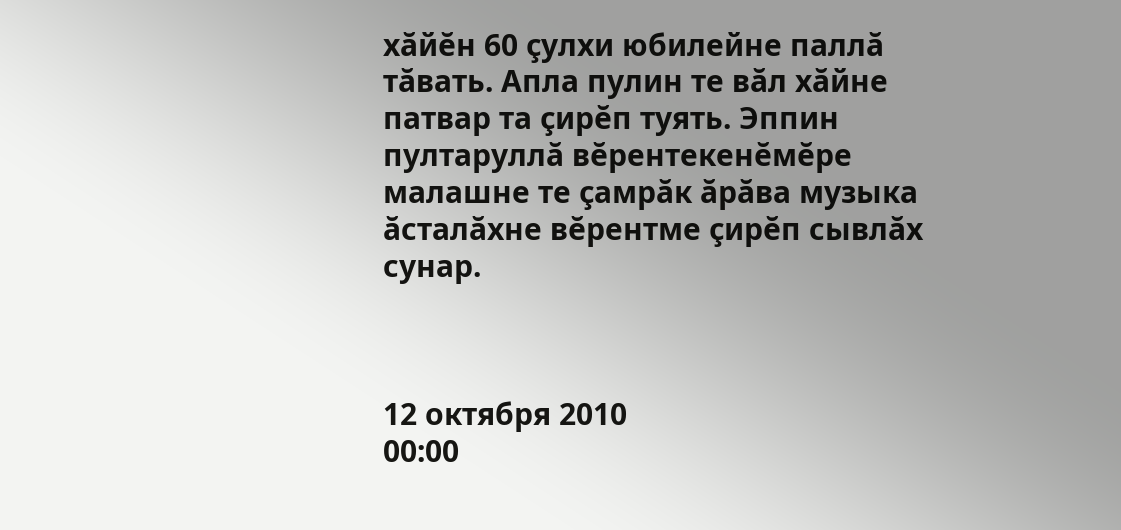хăйĕн 60 çулхи юбилейне паллă тăвать. Апла пулин те вăл хăйне патвар та çирĕп туять. Эппин пултаруллă вĕрентекенĕмĕре малашне те çамрăк ăрăва музыка ăсталăхне вĕрентме çирĕп сывлăх сунар.



12 октября 2010
00:00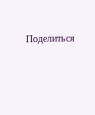Поделиться